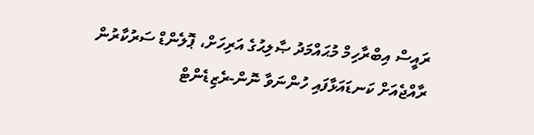ރައީސް އިބްރާހިމް މުޙައްމަދު ޞާލިޙުގެ އަރިހަށް، ޕޮލެންޑް ސަރުކާރުން ރާއްޖެއަށް ކަނޑައަޅާފައި ހުންނަވާ ނޮން-ރެޒިޑެންޓް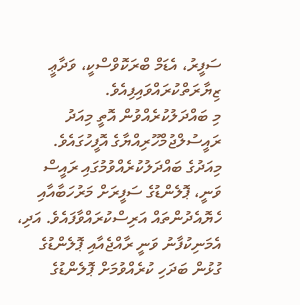ސަފީރު، އެޑަމް ބްރަކޮވްސްކީ، ވަދާޢީ ޒިޔާރަތްކުރައްވައިފިއެވެ.
މި ބައްދަލުކުރެއްވުން އޮތީ މިއަދު ރައީސުލްޖުމްހޫރިއްޔާގެ އޮފީހުގައެވެ.
މިއަދުގެ ބައްދަލުކުރެއްވުމުގައި ރައީސް ވަނީ، ޕޮލެންޑުގެ ސަފީރަށް މަރުހަބާއާއި ހެޔޮއެދުންތައް އަރިސްކުރައްވާފައެވެ. އަދި، އެމަނިކުފާނު ވަނީ ރާއްޖެއާއި ޕޮލެންޑުގެ ގުޅުން ބަދަހި ކުރެއްވުމަށް ޕޮލެންޑުގެ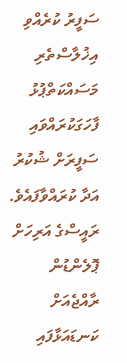ސަފީރު ކުރެއްވި އިޚުލާސްތެރި މަސައްކަތްޕުޅު ފާހަގަކުރައްވައި ސަފީރަށް ޝުކުރު އަދާ ކުރައްވާފައެވެ.
ރައީސްގެ އަރިހަށް ޕޮލެންޑުން ރާއްޖެއަށް ކަނޑައަޅާފައި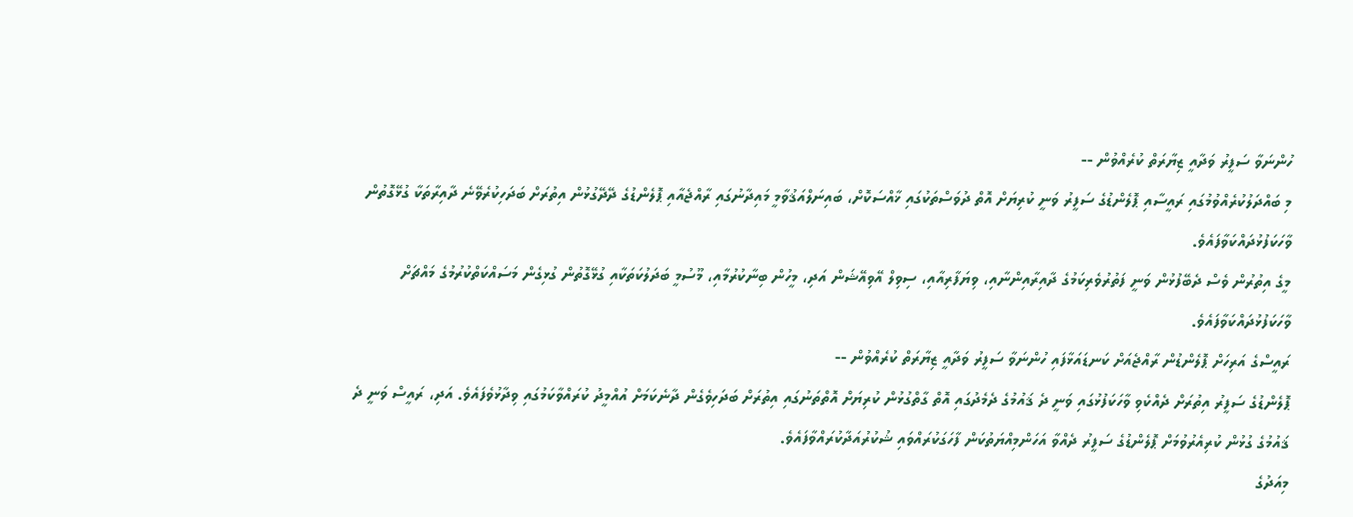ހުންނަވާ ސަފީރު ވަދާއީ ޒިޔާރަތް ކުރެއްވުން --
މި ބައްދަލުކުރެއްވުމުގައި ރައީސާއި ޕޮލެންޑުގެ ސަފީރު ވަނީ ކުރިޔަށް އޮތް ދުވަސްތަކުގައި ޚާއްސަކޮށް، ބައިނަލްއަޤުވާމީ މައިދާނުގައި ރާއްޖެއާއި ޕޮލެންޑުގެ ދޭދޭގުޅުން އިތުރަށް ބަދަހިކުރެވޭނެ ދާއިރާތަކާ ގުޅޭގޮތުން ވާހަކަފުޅުދައްކަވާފައެވެ.
މީގެ އިތުރުން ވެސް ދެބޭފުޅުން ވަނީ ފަތުރުވެރިކަމުގެ ދާއިރާއިންނާއި، ވިޔަފާރިއާއި، ސިވިލް އޭވިއޭޝަން އަދި، މީހުން ބިނާކުރުމާއި، މޫސުމީ ބަދަލުކަތަކާއި ގުޅޭގޮތުން ގުޅިގެން މަސައްކަތްކުރުމުގެ މައްޗަށް ވާހަކަފުޅުދައްކަވާފައެވެ.
ރައީސްގެ އަރިހަށް ޕޮލެންޑުން ރާއްޖެއަށް ކަނޑައަޅާފައި ހުންނަވާ ސަފީރު ވަދާއީ ޒިޔާރަތް ކުރެއްވުން --
ޕޮލެންޑުގެ ސަފީރު އިތުރަށް ދެއްކެވި ވާހަކަފުޅުގައި ވަނީ ދެ ޤައުމުގެ ދެމެދުގައި އޮތް ގާތްގުޅުން ކުރިޔަށް އޮތްތަނުގައި އިތުރަށް ބަދަހިވެގެން ދާނެކަމަށް އުއްމީދު ކުރައްވާކަމުގައި ވިދާޅުވެފައެވެ. އަދި، ރައީސް ވަނީ ދެ ޤައުމުގެ ގުޅުން ކުރިއެރުވުމަށް ޕޮލެންޑުގެ ސަފީރު ދެއްވާ އަހަންމިއްޔަތުކަން ފާހަގަކުރައްވައި ޝުކުރުއަދާކުރައްވާފައެވެ.
މިއަދުގެ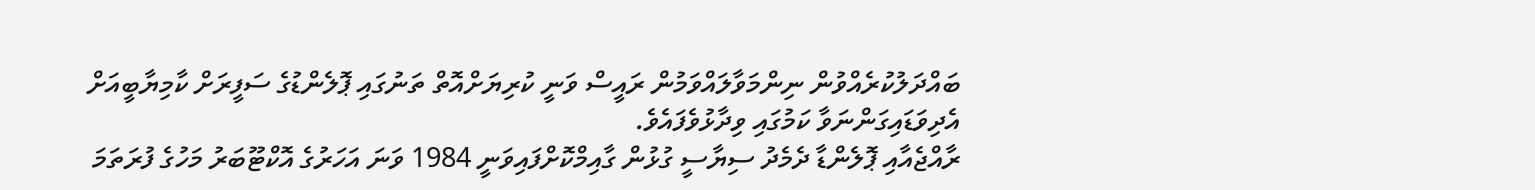ބައްދަލުކުރެއްވުން ނިންމަވާލައްވަމުން ރައީސް ވަނީ ކުރިޔަށްއޮތް ތަނުގައި ޕޮލެންޑުގެ ސަފީރަށް ކާމިޔާބީއަށް އެދިވަޑައިގަންނަވާ ކަމުގައި ވިދާޅުވެފައެވެ.
ރާއްޖެއާއި ޕޮލެންޑާ ދެމެދު ސިޔާސީ ގުޅުން ގާއިމްކޮށްފައިވަނީ 1984 ވަނަ އަހަރުގެ އޮކްޓޫބަރު މަހުގެ ފުރަތަމަ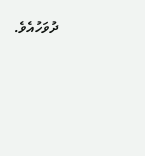ދުވަހުއެވެ.